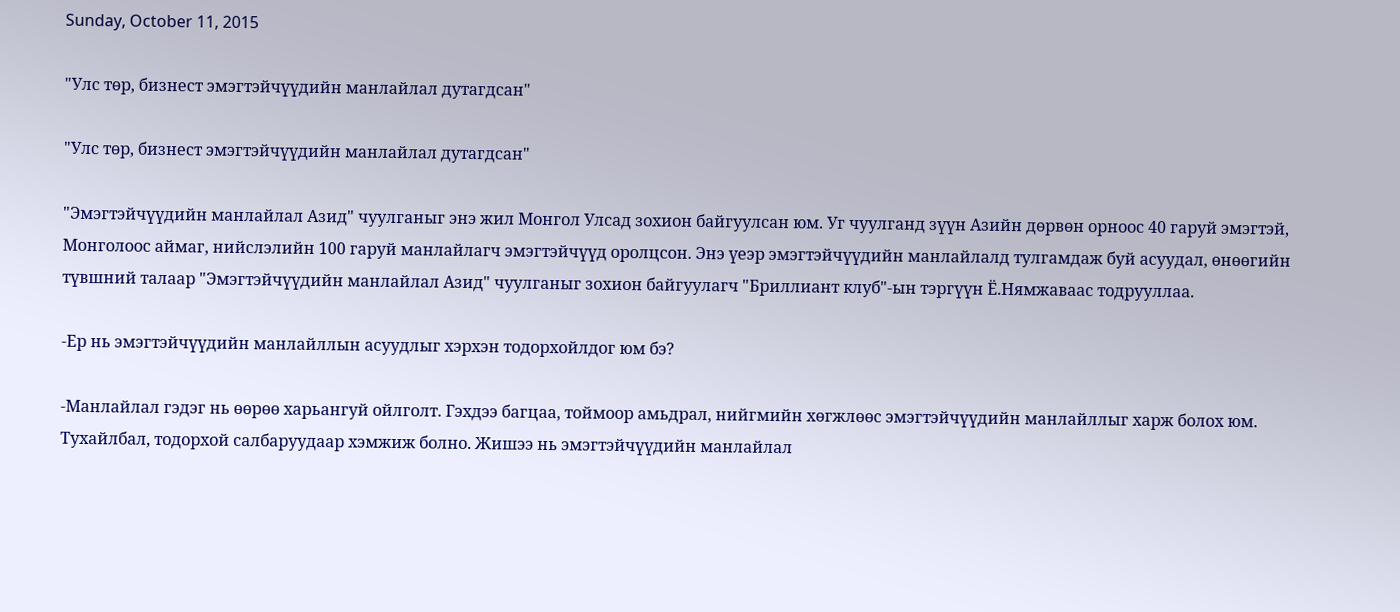Sunday, October 11, 2015

"Улс төр, бизнест эмэгтэйчүүдийн манлайлал дутагдсан"

"Улс төр, бизнест эмэгтэйчүүдийн манлайлал дутагдсан"

"Эмэгтэйчүүдийн манлайлал Азид" чуулганыг энэ жил Монгол Улсад зохион байгуулсан юм. Уг чуулганд зүүн Азийн дөрвөн орноос 40 гаруй эмэгтэй, Монголоос аймаг, нийслэлийн 100 гаруй манлайлагч эмэгтэйчүүд оролцсон. Энэ үеэр эмэгтэйчүүдийн манлайлалд тулгамдаж буй асуудал, өнөөгийн түвшний талаар "Эмэгтэйчүүдийн манлайлал Азид" чуулганыг зохион байгуулагч "Бриллиант клуб"-ын тэргүүн Ё.Нямжаваас тодрууллаа.

-Ер нь эмэгтэйчүүдийн манлайллын асуудлыг хэрхэн тодорхойлдог юм бэ?

-Манлайлал гэдэг нь өөрөө харьангуй ойлголт. Гэхдээ багцаа, тоймоор амьдрал, нийгмийн хөгжлөөс эмэгтэйчүүдийн манлайллыг харж болох юм. Тухайлбал, тодорхой салбаруудаар хэмжиж болно. Жишээ нь эмэгтэйчүүдийн манлайлал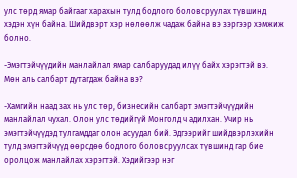улс төрд ямар байгааг харахын тулд бодлого боловсруулах түвшинд хэдэн хүн байна. Шийдвэрт хэр нөлөөлж чадаж байна вэ зэргээр хэмжиж болно.

-Эмэгтэйчүүдийн манлайлал ямар салбаруудад илүү байх хэрэгтэй вэ. Мөн аль салбарт дутагдаж байна вэ?

-Хамгийн наад зах нь улс төр, бизнесийн салбарт эмэгтэйчүүдийн манлайлал чухал. Олон улс төдийгүй Монголд ч адилхан. Учир нь эмэгтэйчүүдэд тулгамддаг олон асуудал бий. Эдгээрийг шийдвэрлэхийн тулд эмэгтэйчүүд өөрсдөө бодлого боловсруулсах түвшинд гар бие оролцож манлайлах хэрэгтэй. Хэдийгээр нэг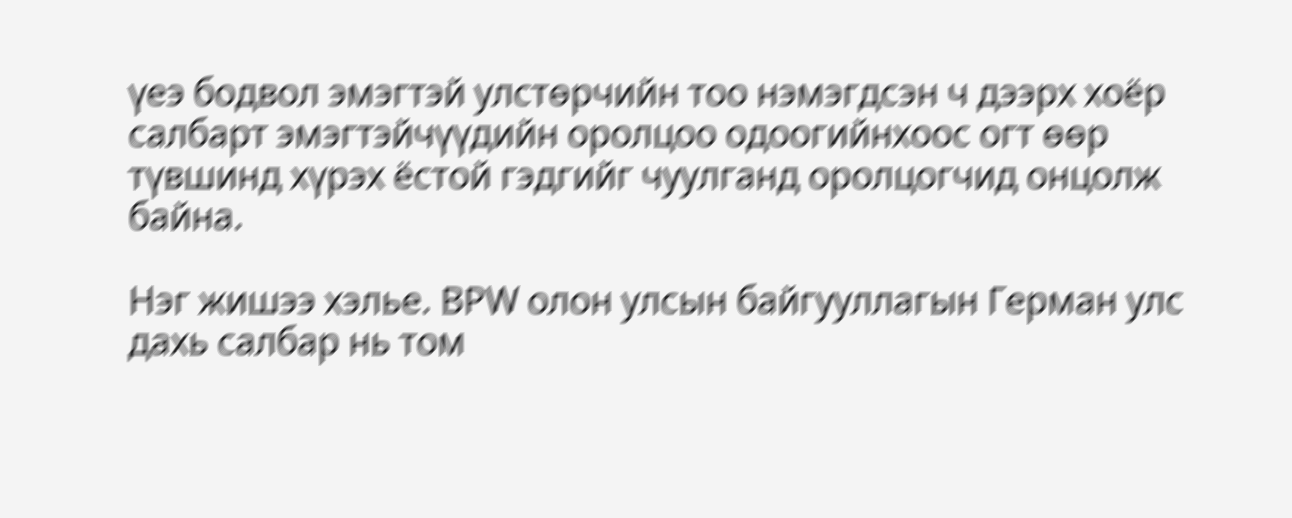үеэ бодвол эмэгтэй улстөрчийн тоо нэмэгдсэн ч дээрх хоёр салбарт эмэгтэйчүүдийн оролцоо одоогийнхоос огт өөр түвшинд хүрэх ёстой гэдгийг чуулганд оролцогчид онцолж байна.

Нэг жишээ хэлье. BPW олон улсын байгууллагын Герман улс дахь салбар нь том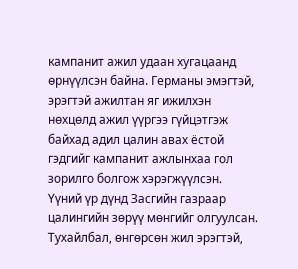кампанит ажил удаан хугацаанд өрнүүлсэн байна. Германы эмэгтэй, эрэгтэй ажилтан яг ижилхэн нөхцөлд ажил үүргээ гүйцэтгэж байхад адил цалин авах ёстой гэдгийг кампанит ажлынхаа гол зорилго болгож хэрэгжүүлсэн. Үүний үр дүнд Засгийн газраар цалингийн зөрүү мөнгийг олгуулсан. Тухайлбал, өнгөрсөн жил эрэгтэй,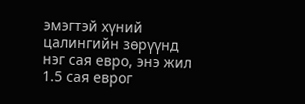эмэгтэй хүний цалингийн зөрүүнд нэг сая евро, энэ жил 1.5 сая еврог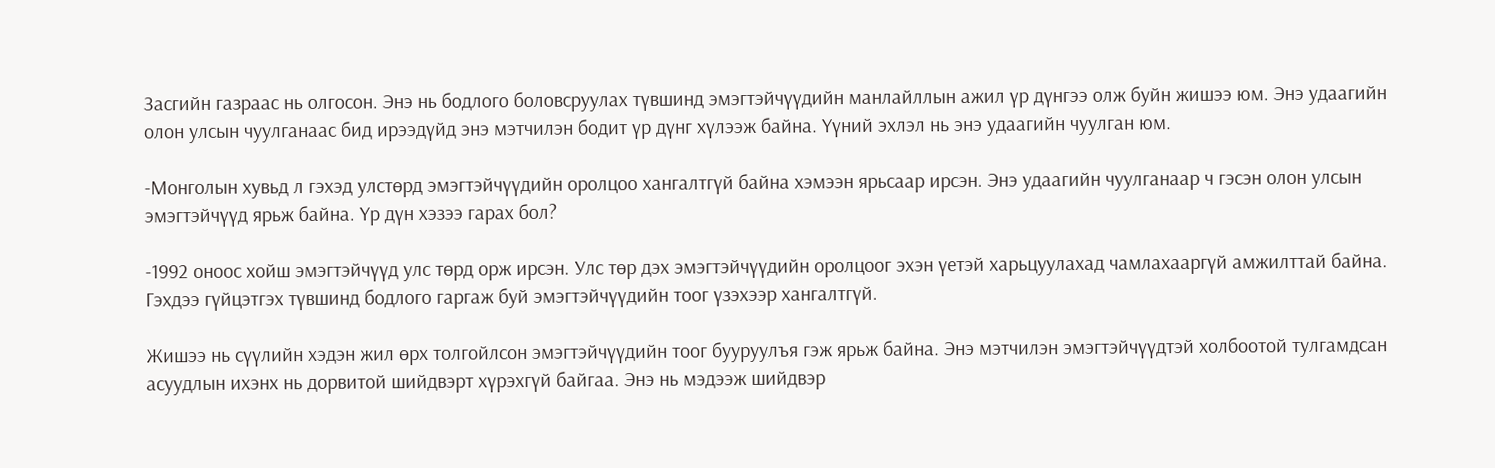Засгийн газраас нь олгосон. Энэ нь бодлого боловсруулах түвшинд эмэгтэйчүүдийн манлайллын ажил үр дүнгээ олж буйн жишээ юм. Энэ удаагийн олон улсын чуулганаас бид ирээдүйд энэ мэтчилэн бодит үр дүнг хүлээж байна. Үүний эхлэл нь энэ удаагийн чуулган юм.

-Монголын хувьд л гэхэд улстөрд эмэгтэйчүүдийн оролцоо хангалтгүй байна хэмээн ярьсаар ирсэн. Энэ удаагийн чуулганаар ч гэсэн олон улсын эмэгтэйчүүд ярьж байна. Үр дүн хэзээ гарах бол?

-1992 оноос хойш эмэгтэйчүүд улс төрд орж ирсэн. Улс төр дэх эмэгтэйчүүдийн оролцоог эхэн үетэй харьцуулахад чамлахааргүй амжилттай байна. Гэхдээ гүйцэтгэх түвшинд бодлого гаргаж буй эмэгтэйчүүдийн тоог үзэхээр хангалтгүй.

Жишээ нь сүүлийн хэдэн жил өрх толгойлсон эмэгтэйчүүдийн тоог бууруулъя гэж ярьж байна. Энэ мэтчилэн эмэгтэйчүүдтэй холбоотой тулгамдсан асуудлын ихэнх нь дорвитой шийдвэрт хүрэхгүй байгаа. Энэ нь мэдээж шийдвэр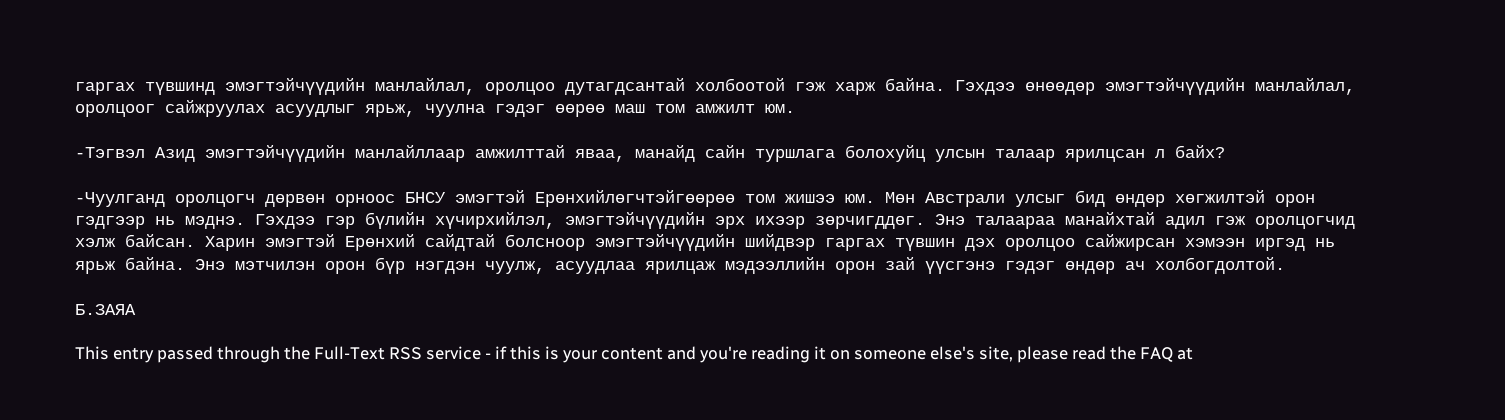гаргах түвшинд эмэгтэйчүүдийн манлайлал, оролцоо дутагдсантай холбоотой гэж харж байна. Гэхдээ өнөөдөр эмэгтэйчүүдийн манлайлал, оролцоог сайжруулах асуудлыг ярьж, чуулна гэдэг өөрөө маш том амжилт юм.

-Тэгвэл Азид эмэгтэйчүүдийн манлайллаар амжилттай яваа, манайд сайн туршлага болохуйц улсын талаар ярилцсан л байх?

-Чуулганд оролцогч дөрвөн орноос БНСУ эмэгтэй Ерөнхийлөгчтэйгөөрөө том жишээ юм. Мөн Австрали улсыг бид өндөр хөгжилтэй орон гэдгээр нь мэднэ. Гэхдээ гэр бүлийн хүчирхийлэл, эмэгтэйчүүдийн эрх ихээр зөрчигддөг. Энэ талаараа манайхтай адил гэж оролцогчид хэлж байсан. Харин эмэгтэй Ерөнхий сайдтай болсноор эмэгтэйчүүдийн шийдвэр гаргах түвшин дэх оролцоо сайжирсан хэмээн иргэд нь ярьж байна. Энэ мэтчилэн орон бүр нэгдэн чуулж, асуудлаа ярилцаж мэдээллийн орон зай үүсгэнэ гэдэг өндөр ач холбогдолтой.

Б.ЗАЯА

This entry passed through the Full-Text RSS service - if this is your content and you're reading it on someone else's site, please read the FAQ at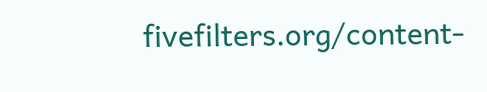fivefilters.org/content-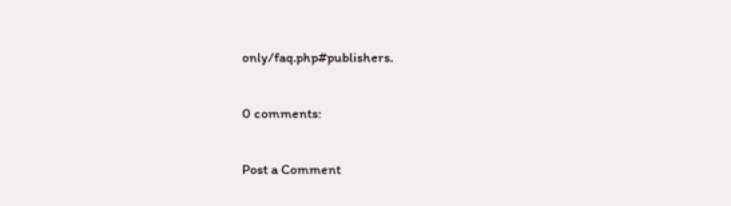only/faq.php#publishers.

0 comments:

Post a Comment